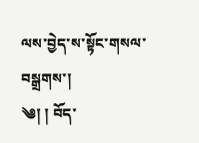ལས་བྱེད་ས་སྟོང་གསལ་བསྒྲགས་།
༄། ། བོད་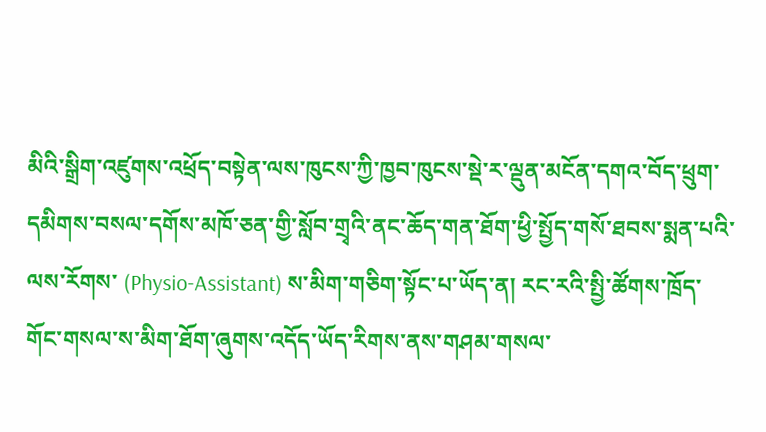མིའི་སྒྲིག་འཛུགས་འཕྲོད་བསྟེན་ལས་ཁུངས་ཀྱི་ཁྱབ་ཁུངས་སྡེ་ར་ལྡུན་མངོན་དགའ་བོད་ཕྲུག་དམིགས་བསལ་དགོས་མཁོ་ཅན་གྱི་སློབ་གྲྭའི་ནང་ཆོད་གན་ཐོག་ཕྱི་སྤྱོད་གསོ་ཐབས་སྨན་པའི་ལས་རོགས་ (Physio-Assistant) ས་མིག་གཅིག་སྟོང་པ་ཡོད་ན། རང་རའི་སྤྱི་ཚོགས་ཁྲོད་གོང་གསལ་ས་མིག་ཐོག་ཞུགས་འདོད་ཡོད་རིགས་ནས་གཤམ་གསལ་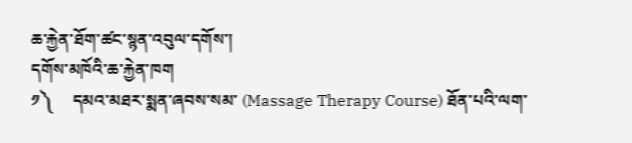ཆ་རྐྱེན་ཐོག་ཚང་སྙན་འབུལ་དགོས་།
དགོས་མཁོའི་ཆ་རྐྱེན་ཁག
༡༽     དམའ་མཐར་སྨན་ཞབས་སམ་ (Massage Therapy Course) ཐོན་པའི་ལག་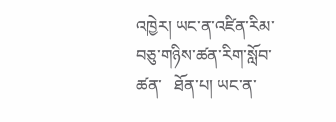འཁྱེར། ཡང་ན་འཛིན་རིམ་བཅུ་གཉིས་ཚན་རིག་སློབ་ཚན་   ཐོན་པ། ཡང་ན་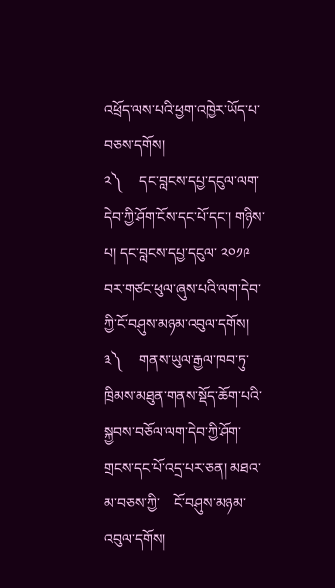འཕྲོད་ལས་པའི་ཕྱག་འཁྱེར་ཡོད་པ་བཅས་དགོས།
༢༽     དང་བླངས་དཔྱ་དངུལ་ལག་དེབ་ཀྱི་ཤོག་ངོས་དང་པོ་དང་། གཉིས་པ། དང་བླངས་དཔྱ་དངུལ་ ༢༠༡༩ བར་གཙང་ཕུལ་ཞུས་པའི་ལག་དེབ་      ཀྱི་ངོ་བཤུས་མཉམ་འབུལ་དགོས།
༣༽     གནས་ཡུལ་རྒྱལ་ཁབ་ཏུ་ཁྲིམས་མཐུན་གནས་སྡོད་ཆོག་པའི་སྐྱབས་བཅོལ་ལག་དེབ་ཀྱི་ཤོག་གྲངས་དང་པོ་འདྲ་པར་ཅན། མཐའ་མ་བཅས་ཀྱི་    ངོ་བཤུས་མཉམ་འབུལ་དགོས།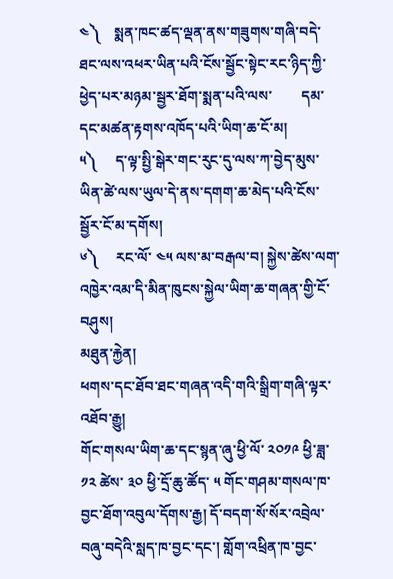༤༽    སྨན་ཁང་ཚད་ལྡན་ནས་གཟུགས་གཞི་བདེ་ཐང་ལས་འཕར་ཡིན་པའི་ངོས་སྦྱོང་སྟེང་རང་ཉིད་ཀྱི་ཕྱེད་པར་མཉམ་སྦྱར་ཐོག་སྨན་པའི་ལས་        དམ་དང་མཚན་རྟགས་འཁོད་པའི་ཡིག་ཆ་ངོ་མ།
༥༽     ད་ལྟ་སྤྱི་སྒེར་གང་རུང་དུ་ལས་ཀ་བྱེད་མུས་ཡིན་ཚེ་ལས་ཡུལ་དེ་ནས་དགག་ཆ་མེད་པའི་ངོས་སྦྱོར་ངོ་མ་དགོས།
༦༽     རང་ལོ་ ༤༥ ལས་མ་བརྒལ་བ། སྐྱེས་ཚེས་ལག་འཁྱེར་འམ་དི་མིན་ཁུངས་སྐྱེལ་ཡིག་ཆ་གཞན་གྱི་ངོ་བཤུས།
མཐུན་རྐྱེན།
ཕགས་དང་ཐོབ་ཐང་གཞན་འདི་གའི་སྒྲིག་གཞི་ལྟར་འཐོབ་རྒྱུ།
གོང་གསལ་ཡིག་ཆ་དང་སྙན་ཞུ་ཕྱི་ལོ་ ༢༠༡༩ ཕྱི་ཟླ་ ༡༢ ཚེས་ ༣༠ ཕྱི་དྲོ་ཆུ་ཚོད་ ༥ གོང་གཤམ་གསལ་ཁ་བྱང་ཐོག་འབུལ་དོགས་རྒྱ། དོ་བདག་སོ་སོར་འབྲེལ་བཞུ་བདེའི་སླད་ཁ་བྱང་དང་། གློག་འཕྲིན་ཁ་བྱང་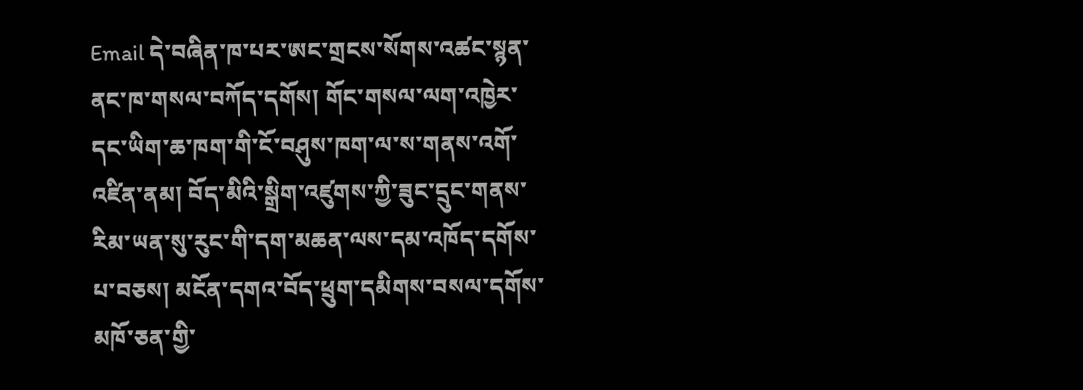Email དེ་བཞིན་ཁ་པར་ཨང་གྲངས་སོགས་འཚང་སྙན་ནང་ཁ་གསལ་བཀོད་དགོས། གོང་གསལ་ལག་འཁྱེར་དང་ཡིག་ཆ་ཁག་གི་ངོ་བཤུས་ཁག་ལ་ས་གནས་འགོ་འཛིན་ནམ། བོད་མིའི་སྒྲིག་འཛུགས་ཀྱི་ཟུང་དྲུང་གནས་རིམ་ཡན་སུ་རུང་གི་དག་མཆན་ལས་དམ་འཁོད་དགོས་པ་བཅས། མངོན་དགའ་བོད་ཕྲུག་དམིགས་བསལ་དགོས་མཁོ་ཅན་གྱི་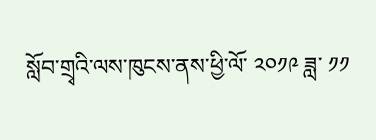སློབ་གྲྭའི་ལས་ཁུངས་ནས་ཕྱི་ལོ་ ༢༠༡༩ ཟླ་ ༡༡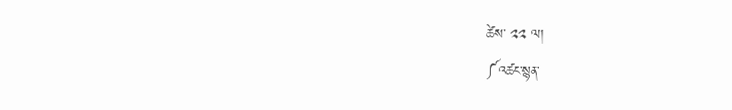ཚེས་ ༢༢ ལ།
༼འཚང་སྙན་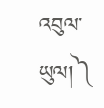འབུལ་ཡུལ།༽